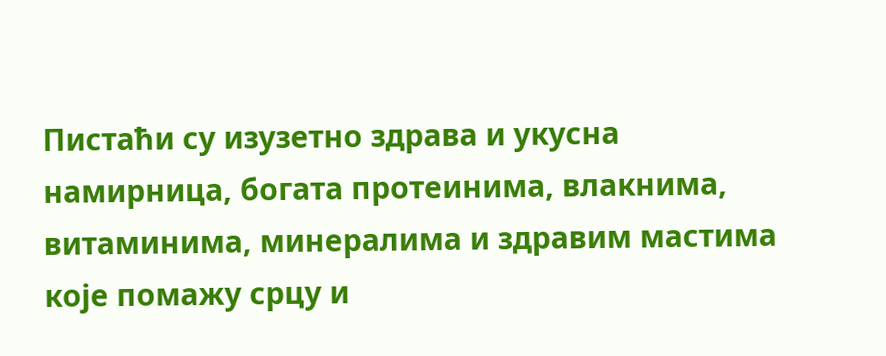Пистаћи су изузетно здрава и укусна намирница, богата протеинима, влакнима, витаминима, минералима и здравим мастима које помажу срцу и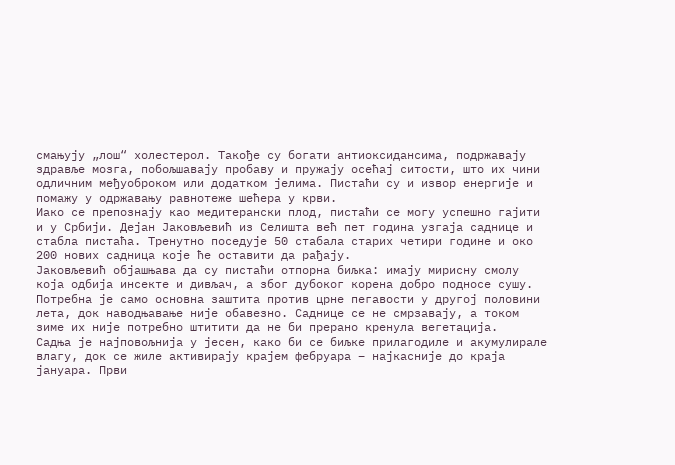смањују „лош“ холестерол. Такође су богати антиоксидансима, подржавају здравље мозга, побољшавају пробаву и пружају осећај ситости, што их чини одличним међуоброком или додатком јелима. Пистаћи су и извор енергије и помажу у одржавању равнотеже шећера у крви.
Иако се препознају као медитерански плод, пистаћи се могу успешно гајити и у Србији. Дејан Јаковљевић из Селишта већ пет година узгаја саднице и стабла пистаћа. Тренутно поседује 50 стабала старих четири године и око 200 нових садница које ће оставити да рађају.
Јаковљевић објашњава да су пистаћи отпорна биљка: имају мирисну смолу која одбија инсекте и дивљач, а због дубоког корена добро подносе сушу. Потребна је само основна заштита против црне пегавости у другој половини лета, док наводњавање није обавезно. Саднице се не смрзавају, а током зиме их није потребно штитити да не би прерано кренула вегетација.
Садња је најповољнија у јесен, како би се биљке прилагодиле и акумулирале влагу, док се жиле активирају крајем фебруара – најкасније до краја јануара. Први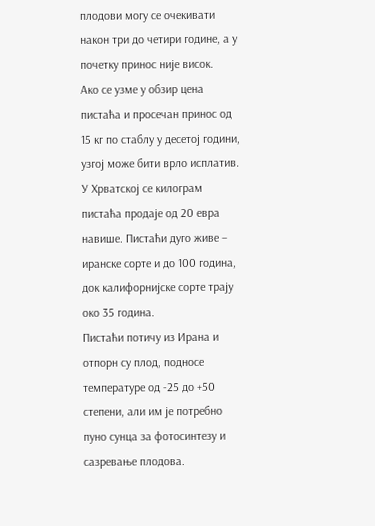плодови могу се очекивати након три до четири године, а у почетку принос није висок.
Ако се узме у обзир цена пистаћа и просечан принос од 15 кг по стаблу у десетој години, узгој може бити врло исплатив. У Хрватској се килограм пистаћа продаје од 20 евра навише. Пистаћи дуго живе – иранске сорте и до 100 година, док калифорнијске сорте трају око 35 година.
Пистаћи потичу из Ирана и отпорн су плод, подносе температуре од -25 до +50 степени, али им је потребно пуно сунца за фотосинтезу и сазревање плодова.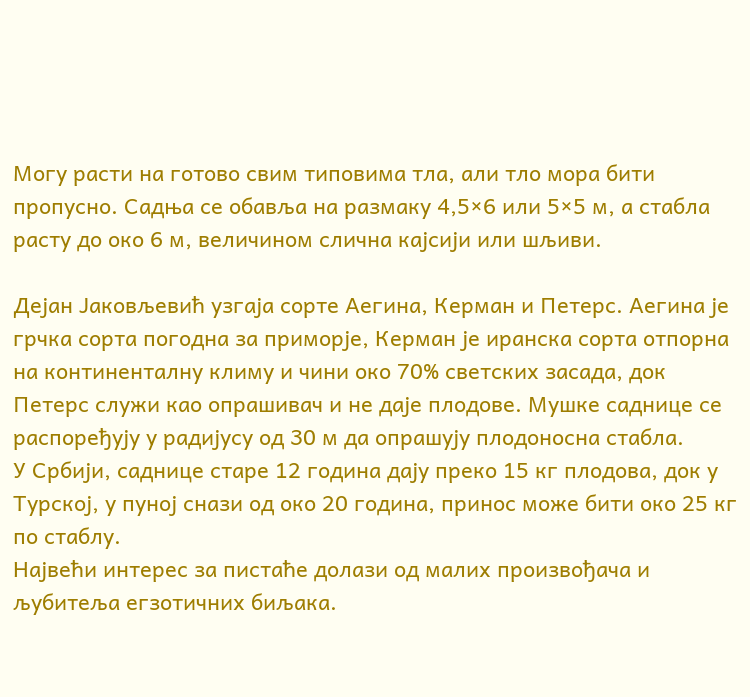Могу расти на готово свим типовима тла, али тло мора бити пропусно. Садња се обавља на размаку 4,5×6 или 5×5 м, а стабла расту до око 6 м, величином слична кајсији или шљиви.

Дејан Јаковљевић узгаја сорте Аегина, Керман и Петерс. Аегина је грчка сорта погодна за приморје, Керман је иранска сорта отпорна на континенталну климу и чини око 70% светских засада, док Петерс служи као опрашивач и не даје плодове. Мушке саднице се распоређују у радијусу од 30 м да опрашују плодоносна стабла.
У Србији, саднице старе 12 година дају преко 15 кг плодова, док у Турској, у пуној снази од око 20 година, принос може бити око 25 кг по стаблу.
Највећи интерес за пистаће долази од малих произвођача и љубитеља егзотичних биљака.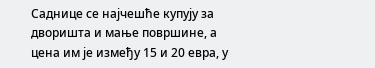Саднице се најчешће купују за дворишта и мање површине, а цена им је између 15 и 20 евра, у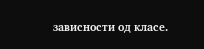зависности од класе.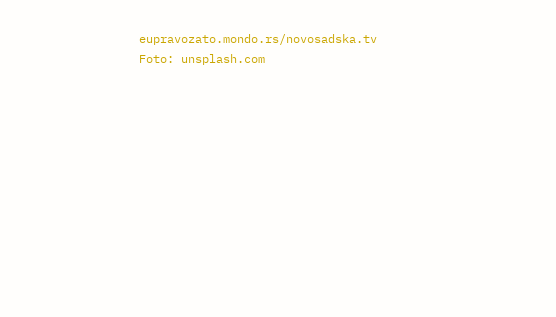eupravozato.mondo.rs/novosadska.tv
Foto: unsplash.com